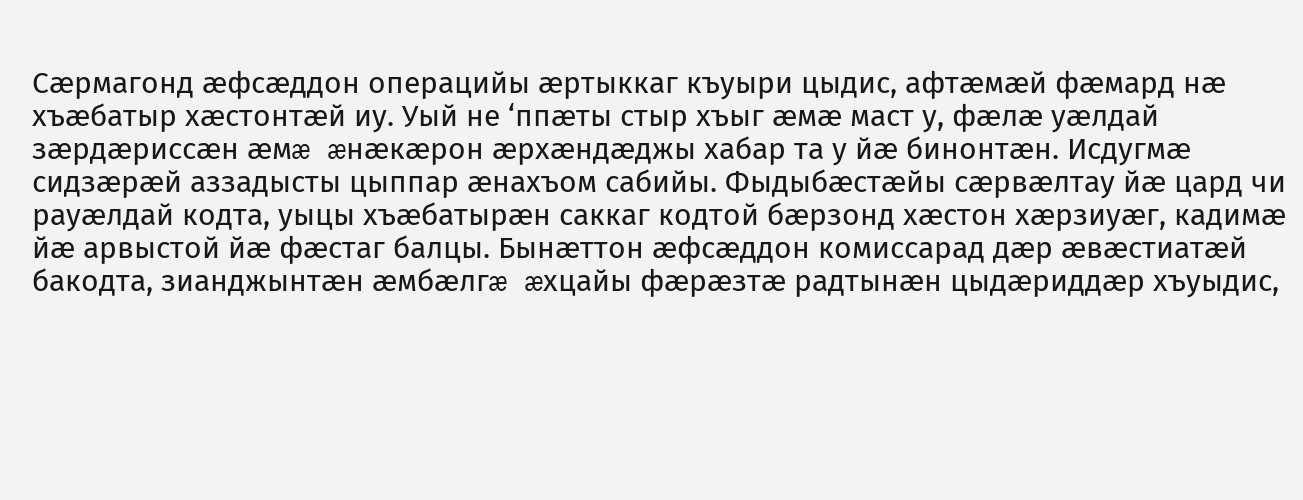Сæрмагонд æфсæддон операцийы æртыккаг къуыри цыдис, афтæмæй фæмард нæ хъæбатыр хæстонтæй иу. Уый не ‘ппæты стыр хъыг æмæ маст у, фæлæ уæлдай зæрдæриссæн æмæ æнæкæрон æрхæндæджы хабар та у йæ бинонтæн. Исдугмæ сидзæрæй аззадысты цыппар æнахъом сабийы. Фыдыбæстæйы сæрвæлтау йæ цард чи рауæлдай кодта, уыцы хъæбатырæн саккаг кодтой бæрзонд хæстон хæрзиуæг, кадимæ йæ арвыстой йæ фæстаг балцы. Бынæттон æфсæддон комиссарад дæр æвæстиатæй бакодта, зианджынтæн æмбæлгæ æхцайы фæрæзтæ радтынæн цыдæриддæр хъуыдис,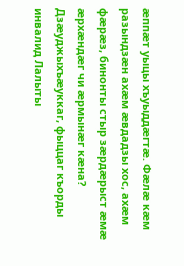æппæт уыцы хъуыддæгтæ. Фæлæ кæм разындзæн ахæм æвдадзы хос, ахæм фæрæз, бинонты стыр зæрдæрыст æмæ æрхæндæг чи æрмынæг кæна?
Дзæуджыхъæуккаг, фыццаг къорды инвалид Лалыты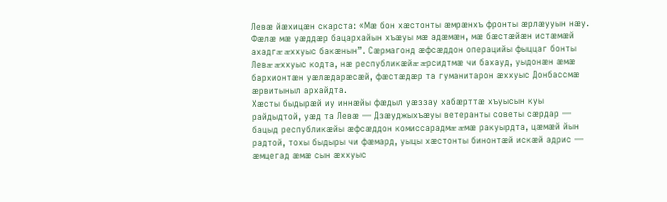Левæ йæхицæн скарста: «Мæ бон хæстонты æмрæнхъ фронты æрлæууын нæу. Фæлæ мæ уæддæр бацархайын хъæуы мæ адæмæн, мæ бæстæйæн истæмæй ахадгæ æххуыс бакæнын”. Сæрмагонд æфсæддон операцийы фыццаг бонты Левæ æххуыс кодта, нæ республикæйæ æрсидтмæ чи бахауд, уыдонæн æмæ бархионтæн уæлæдарæсæй, фæстæдæр та гуманитарон æххуыс Донбассмæ æрвитыныл архайдта.
Хæсты быдырæй иу иннæйы фæдыл уæззау хабæрттæ хъуысын куы райдыдтой, уæд та Левæ — Дзæуджыхъæуы ветеранты советы сæрдар — бацыд республикæйы æфсæддон комиссарадмæ æмæ ракуырдта, цæмæй йын радтой, тохы быдыры чи фæмард, уыцы хæстонты бинонтæй искæй адрис — æмцегад æмæ сын æххуыс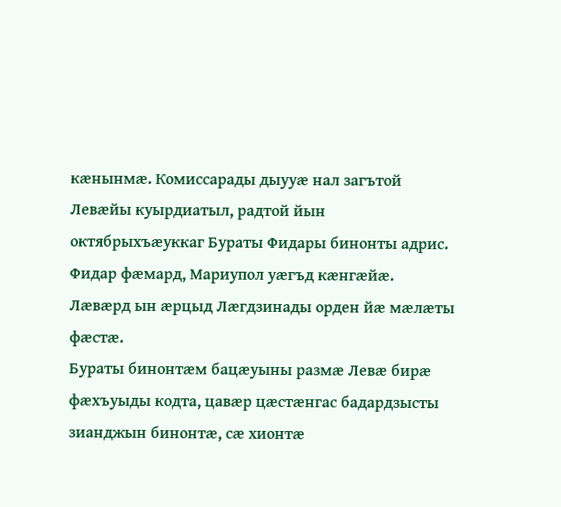кæнынмæ. Комиссарады дыууæ нал загътой Левæйы куырдиатыл, радтой йын октябрыхъæуккаг Бураты Фидары бинонты адрис. Фидар фæмард, Мариупол уæгъд кæнгæйæ. Лæвæрд ын æрцыд Лæгдзинады орден йæ мæлæты фæстæ.
Бураты бинонтæм бацæуыны размæ Левæ бирæ фæхъуыды кодта, цавæр цæстæнгас бадардзысты зианджын бинонтæ, сæ хионтæ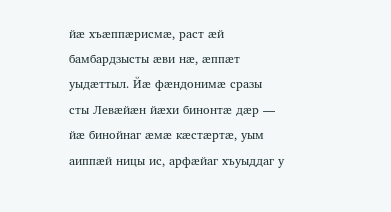йæ хъæппæрисмæ, раст æй бамбардзысты æви нæ, æппæт уыдæттыл. Йæ фæндонимæ сразы сты Левæйæн йæхи бинонтæ дæр — йæ бинойнаг æмæ кæстæртæ, уым аиппæй ницы ис, арфæйаг хъуыддаг у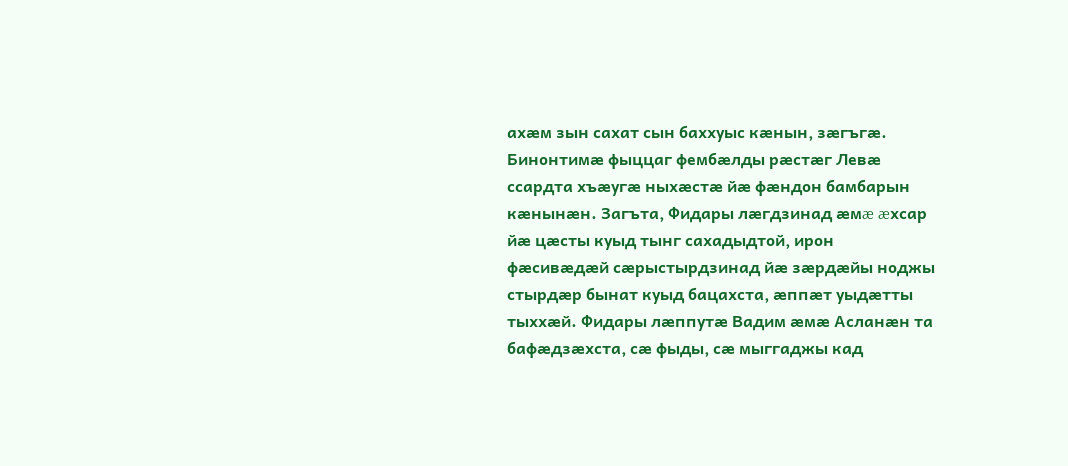ахæм зын сахат сын баххуыс кæнын, зæгъгæ.
Бинонтимæ фыццаг фембæлды рæстæг Левæ ссардта хъæугæ ныхæстæ йæ фæндон бамбарын кæнынæн. Загъта, Фидары лæгдзинад æмæ æхсар йæ цæсты куыд тынг сахадыдтой, ирон фæсивæдæй сæрыстырдзинад йæ зæрдæйы ноджы стырдæр бынат куыд бацахста, æппæт уыдæтты тыххæй. Фидары лæппутæ Вадим æмæ Асланæн та бафæдзæхста, сæ фыды, сæ мыггаджы кад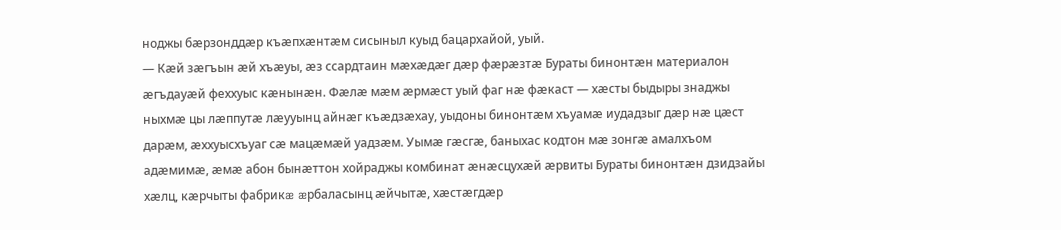ноджы бæрзонддæр къæпхæнтæм сисыныл куыд бацархайой, уый.
— Кæй зæгъын æй хъæуы, æз ссардтаин мæхæдæг дæр фæрæзтæ Бураты бинонтæн материалон æгъдауæй феххуыс кæнынæн. Фæлæ мæм æрмæст уый фаг нæ фæкаст — хæсты быдыры знаджы ныхмæ цы лæппутæ лæууынц айнæг къæдзæхау, уыдоны бинонтæм хъуамæ иудадзыг дæр нæ цæст дарæм, æххуысхъуаг сæ мацæмæй уадзæм. Уымæ гæсгæ, баныхас кодтон мæ зонгæ амалхъом адæмимæ, æмæ абон бынæттон хойраджы комбинат æнæсцухæй æрвиты Бураты бинонтæн дзидзайы хæлц, кæрчыты фабрикæ æрбаласынц æйчытæ, хæстæгдæр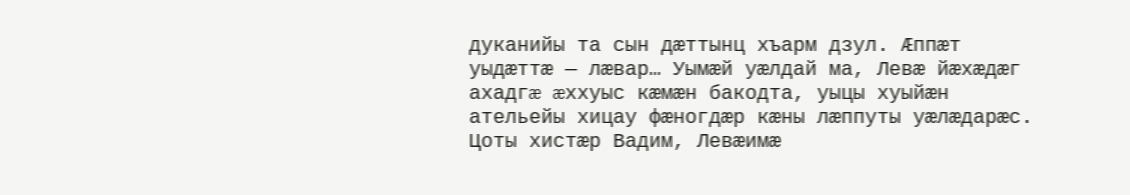дуканийы та сын дæттынц хъарм дзул. Æппæт уыдæттæ — лæвар… Уымæй уæлдай ма, Левæ йæхæдæг ахадгæ æххуыс кæмæн бакодта, уыцы хуыйæн ательейы хицау фæногдæр кæны лæппуты уæлæдарæс.
Цоты хистæр Вадим, Левæимæ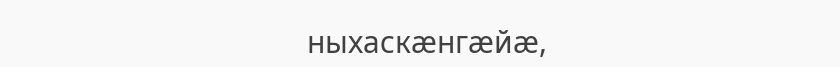ныхаскæнгæйæ,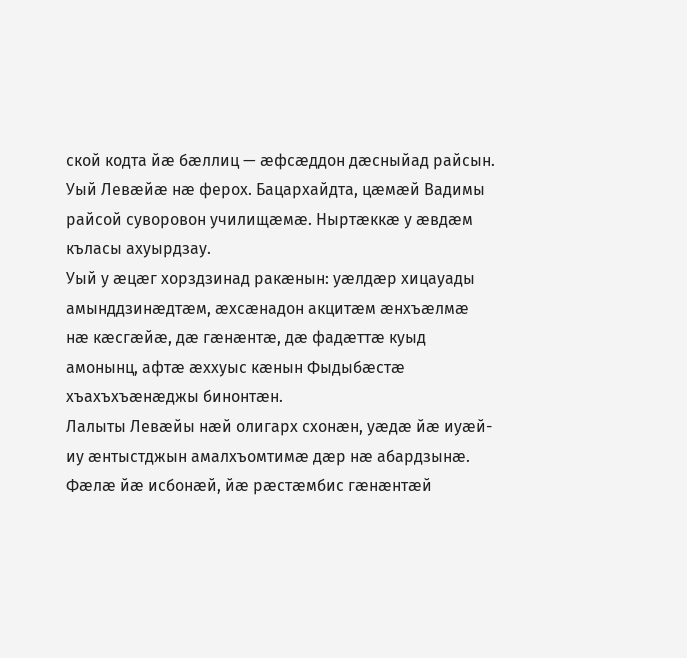ской кодта йæ бæллиц — æфсæддон дæсныйад райсын. Уый Левæйæ нæ ферох. Бацархайдта, цæмæй Вадимы райсой суворовон училищæмæ. Ныртæккæ у æвдæм къласы ахуырдзау.
Уый у æцæг хорздзинад ракæнын: уæлдæр хицауады амынддзинæдтæм, æхсæнадон акцитæм æнхъæлмæ нæ кæсгæйæ, дæ гæнæнтæ, дæ фадæттæ куыд амонынц, афтæ æххуыс кæнын Фыдыбæстæ хъахъхъæнæджы бинонтæн.
Лалыты Левæйы нæй олигарх схонæн, уæдæ йæ иуæй-иу æнтыстджын амалхъомтимæ дæр нæ абардзынæ. Фæлæ йæ исбонæй, йæ рæстæмбис гæнæнтæй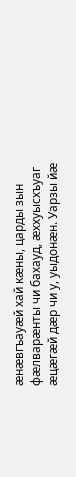æнæвгъауæй хай кæны, царды зын фæлварæнты чи бахауд, æххуысхъуаг æцæгæй дæр чи у, уыдонæн. Уарзы йæ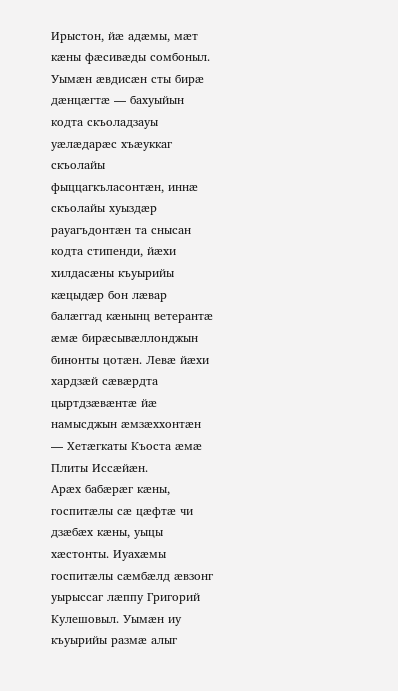Ирыстон, йæ адæмы, мæт кæны фæсивæды сомбоныл. Уымæн æвдисæн сты бирæ дæнцæгтæ — бахуыйын кодта скъоладзауы уæлæдарæс хъæуккаг скъолайы фыццагкъласонтæн, иннæ скъолайы хуыздæр рауагъдонтæн та снысан кодта стипенди, йæхи хилдасæны къуырийы кæцыдæр бон лæвар балæггад кæнынц ветерантæ æмæ бирæсывæллонджын бинонты цотæн. Левæ йæхи хардзæй сæвæрдта цыртдзæвæнтæ йæ намысджын æмзæххонтæн — Хетæгкаты Къоста æмæ Плиты Иссæйæн.
Арæх бабæрæг кæны, госпитæлы сæ цæфтæ чи дзæбæх кæны, уыцы хæстонты. Иуахæмы госпитæлы сæмбæлд æвзонг уырыссаг лæппу Григорий Кулешовыл. Уымæн иу къуырийы размæ алыг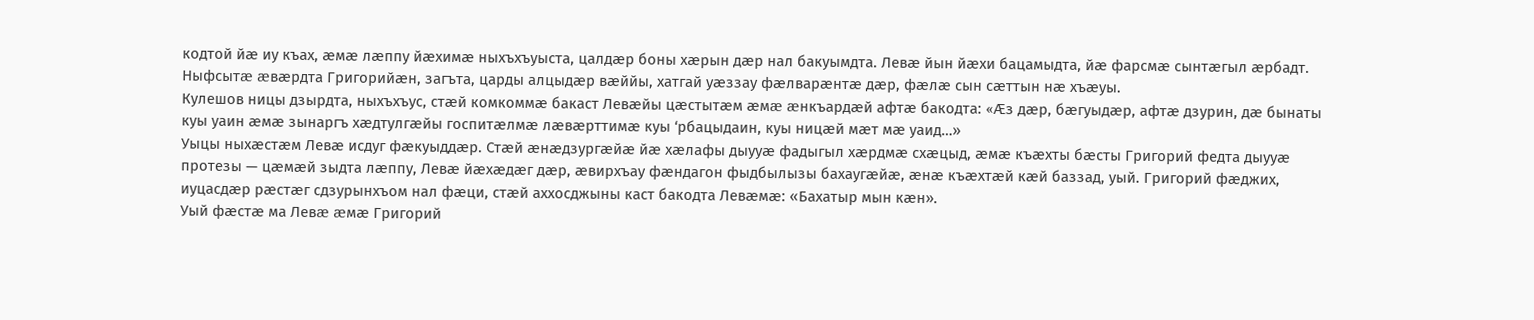кодтой йæ иу къах, æмæ лæппу йæхимæ ныхъхъуыста, цалдæр боны хæрын дæр нал бакуымдта. Левæ йын йæхи бацамыдта, йæ фарсмæ сынтæгыл æрбадт. Ныфсытæ æвæрдта Григорийæн, загъта, царды алцыдæр вæййы, хатгай уæззау фæлварæнтæ дæр, фæлæ сын сæттын нæ хъæуы.
Кулешов ницы дзырдта, ныхъхъус, стæй комкоммæ бакаст Левæйы цæстытæм æмæ æнкъардæй афтæ бакодта: «Æз дæр, бæгуыдæр, афтæ дзурин, дæ бынаты куы уаин æмæ зынаргъ хæдтулгæйы госпитæлмæ лæвæрттимæ куы ‘рбацыдаин, куы ницæй мæт мæ уаид…»
Уыцы ныхæстæм Левæ исдуг фæкуыддæр. Стæй æнæдзургæйæ йæ хæлафы дыууæ фадыгыл хæрдмæ схæцыд, æмæ къæхты бæсты Григорий федта дыууæ протезы — цæмæй зыдта лæппу, Левæ йæхæдæг дæр, æвирхъау фæндагон фыдбылызы бахаугæйæ, æнæ къæхтæй кæй баззад, уый. Григорий фæджих, иуцасдæр рæстæг сдзурынхъом нал фæци, стæй аххосджыны каст бакодта Левæмæ: «Бахатыр мын кæн».
Уый фæстæ ма Левæ æмæ Григорий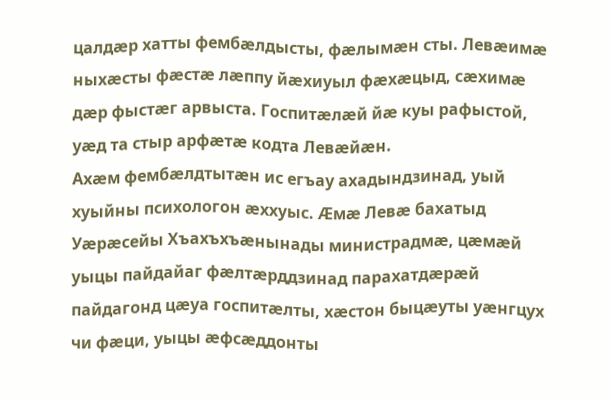цалдæр хатты фембæлдысты, фæлымæн сты. Левæимæ ныхæсты фæстæ лæппу йæхиуыл фæхæцыд, сæхимæ дæр фыстæг арвыста. Госпитæлæй йæ куы рафыстой, уæд та стыр арфæтæ кодта Левæйæн.
Ахæм фембæлдтытæн ис егъау ахадындзинад, уый хуыйны психологон æххуыс. Æмæ Левæ бахатыд Уæрæсейы Хъахъхъæнынады министрадмæ, цæмæй уыцы пайдайаг фæлтæрддзинад парахатдæрæй пайдагонд цæуа госпитæлты, хæстон быцæуты уæнгцух чи фæци, уыцы æфсæддонты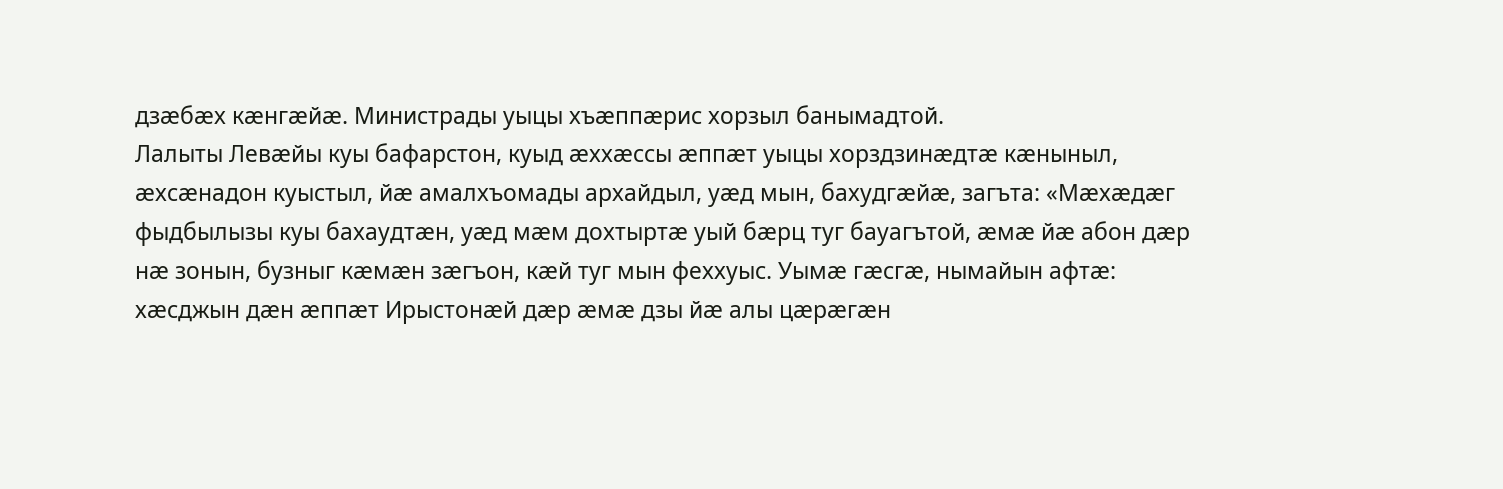дзæбæх кæнгæйæ. Министрады уыцы хъæппæрис хорзыл банымадтой.
Лалыты Левæйы куы бафарстон, куыд æххæссы æппæт уыцы хорздзинæдтæ кæныныл, æхсæнадон куыстыл, йæ амалхъомады архайдыл, уæд мын, бахудгæйæ, загъта: «Мæхæдæг фыдбылызы куы бахаудтæн, уæд мæм дохтыртæ уый бæрц туг бауагътой, æмæ йæ абон дæр нæ зонын, бузныг кæмæн зæгъон, кæй туг мын феххуыс. Уымæ гæсгæ, нымайын афтæ: хæсджын дæн æппæт Ирыстонæй дæр æмæ дзы йæ алы цæрæгæн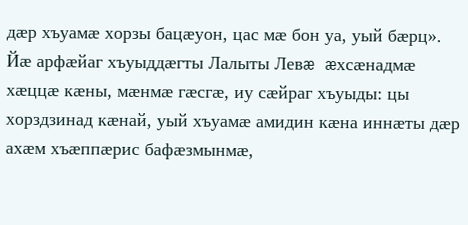дæр хъуамæ хорзы бацæуон, цас мæ бон уа, уый бæрц».
Йæ арфæйаг хъуыддæгты Лалыты Левæ æхсæнадмæ хæццæ кæны, мæнмæ гæсгæ, иу сæйраг хъуыды: цы хорздзинад кæнай, уый хъуамæ амидин кæна иннæты дæр ахæм хъæппæрис бафæзмынмæ,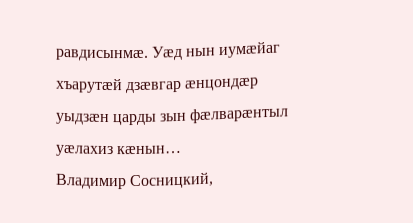равдисынмæ. Уæд нын иумæйаг хъарутæй дзæвгар æнцондæр уыдзæн царды зын фæлварæнтыл уæлахиз кæнын…
Владимир Сосницкий,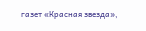газет «Красная звезда»,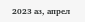2023 аз, апрел